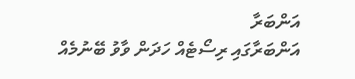އަންބަރާ
އަންބަރާގައި ރިސޯޓެއް ހަދަން ވާވު ބޭނުމެއް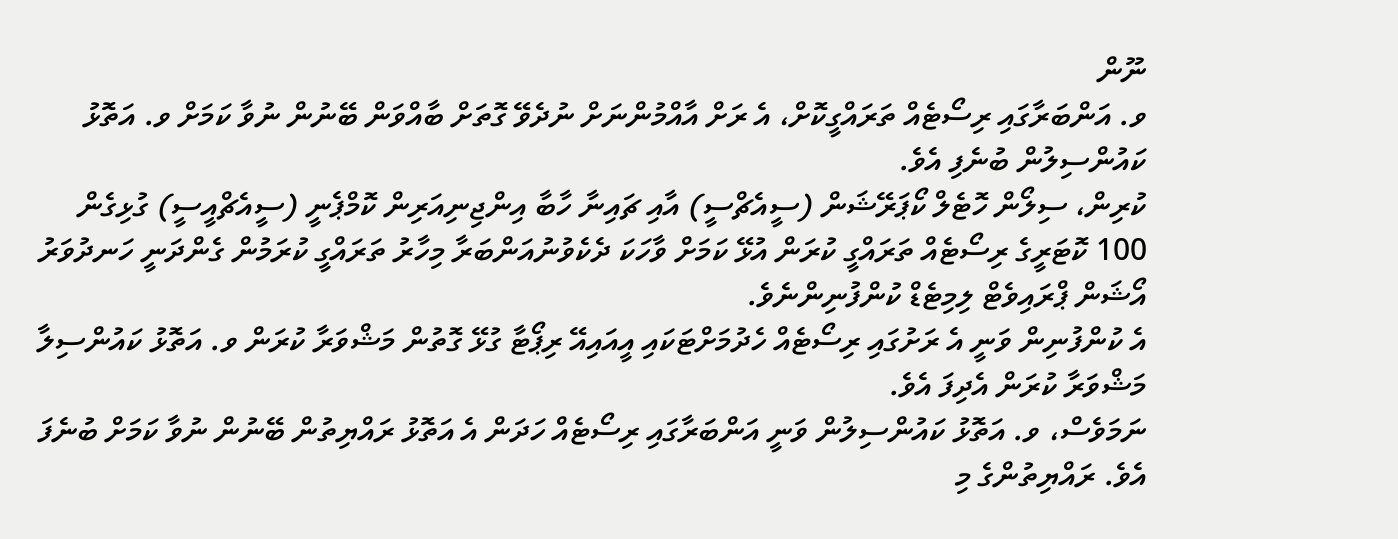ނޫން
ވ. އަންބަރާގައި ރިސޯޓެއް ތަރައްގީކޮށް، އެ ރަށް އާއްމުންނަށް ނުދެވޭ ގޮތަށް ބާއްވަން ބޭނުން ނުވާ ކަމަށް ވ. އަތޮޅު ކައުންސިލުން ބުނެފި އެވެ.
ކުރިން، ސިލޯން ހޮޓެލް ކޯޕަރޭޝަން (ސީއެޗްސީ) އާއި ޗައިނާ ހާބާ އިންޖިނިއަރިން ކޮމްޕެނީ (ސީއެޗްއީސީ) ގުޅިގެން 100 ކޮޓަރީގެ ރިސޯޓެއް ތަރައްގީ ކުރަން އުޅޭ ކަމަށް ވާހަކަ ދެކެވުނުއަންބަރާ މިހާރު ތަރައްގީ ކުރަމުން ގެންދަނީ ހަނދުވަރު އޯޝަން ޕްރައިވެޓް ލިމިޓެޑް ކުންފުނިންނެވެ.
އެ ކުންފުނިން ވަނީ އެ ރަށުގައި ރިސޯޓެއް ހެދުމަށްޓަކައި އީއައިއޭ ރިޕޯޓާ ގުޅޭ ގޮތުން މަޝްވަރާ ކުރަން ވ. އަތޮޅު ކައުންސިލާ މަޝްވަރާ ކުރަން އެދިފަ އެވެ.
ނަމަވެސް، ވ. އަތޮޅު ކައުންސިލުން ވަނީ އަންބަރާގައި ރިސޯޓެއް ހަދަން އެ އަތޮޅު ރައްޔިތުން ބޭނުން ނުވާ ކަމަށް ބުނެފަ އެވެ. ރައްޔިތުންގެ މި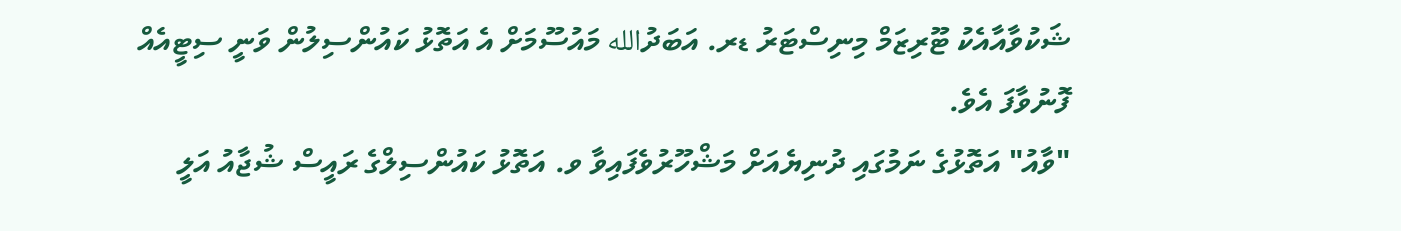ޝަކުވާއާއެކު ޓޫރިޒަމް މިނިސްޓަރު ޑރ. އަބަދުالله މައުސޫމަށް އެ އަތޮޅު ކައުންސިލުން ވަނީ ސިޓީއެއް ފޮނުވާފަ އެވެ.
"ވާއު" އަތޮޅުގެ ނަމުގައި ދުނިޔެއަށް މަޝްހޫރުވެފައިވާ ވ. އަތޮޅު ކައުންސިލްގެ ރައީސް ޝުޖާއު އަލީ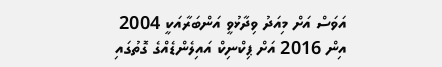އަވަސް އަށް މިއަދު ވިދާޅުވީ އަންބަރާއަކީ 2004 އިން 2016 އަށް ޕިކްނިކް އައިލެންޑެއްގެ ގޮތުގައި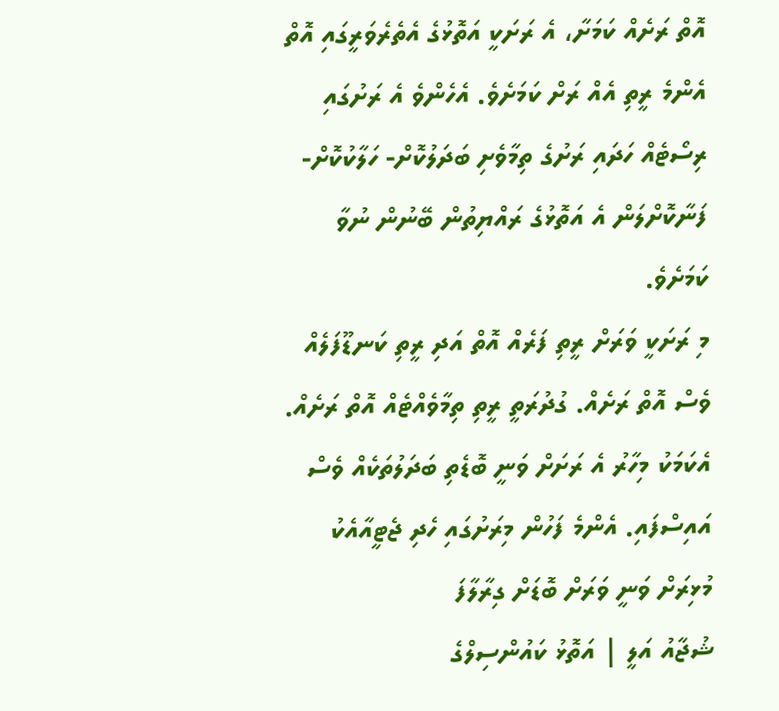އޮތް ރަށެއް ކަމަށާ، އެ ރަށަކީ އަތޮޅުގެ އެތެރެވަރީގައި އޮތް އެންމެ ރީތި އެއް ރަށް ކަމަށެވެ. އެހެންވެ އެ ރަށުގައި ރިސޯޓެއް ހަދައި ރަށުގެ ތިމާވެށި ބަދަލުކޮށް- ހަލާކުކޮށް- ފަނާކޮށްލަން އެ އަތޮޅުގެ ރައްޔިތުން ބޭނުން ނުވާ ކަމަށެވެ.
މި ރަށަކީ ވަރަށް ރީތި ފަރެއް އޮތް އަދި ރީތި ކަނޑޫފަލެއް ވެސް އޮތް ރަށެއް. ގުދުރަތީ ރީތި ތިމާވެއްޓެއް އޮތް ރަށެއް. އެކަމަކު މިހާރު އެ ރަށަށް ވަނީ ބޮޑެތި ބަދަލުތަކެއް ވެސް އައިސްފައި. އެންމެ ފަހުން މިރަށުގައި ހެދި ޖެޓީއާއެކު މުޅިރަށް ވަނީ ވަރަށް ބޮޑަށް ގިރާލާފަ
ޝުޖާއު އަލީ | އަތޮޅު ކައުންސިލްގެ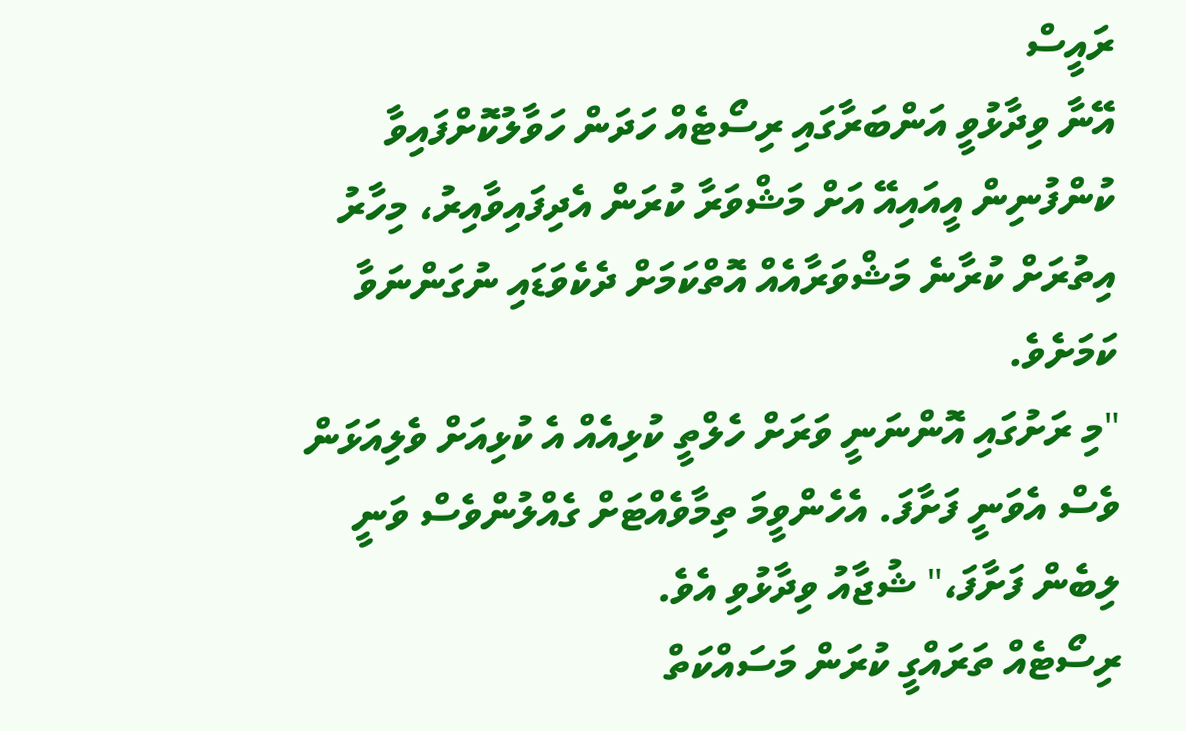ރައީސް
އޭނާ ވިދާޅުވީ އަންބަރާގައި ރިސޯޓެއް ހަދަން ހަވާލުކޮށްފައިވާ ކުންފުނިން އީއައިއޭ އަށް މަޝްވަރާ ކުރަން އެދިފައިވާއިރު، މިހާރު އިތުރަށް ކުރާނެ މަޝްވަރާއެއް އޮތްކަމަށް ދެކެވަޑައި ނުގަންނަވާ ކަމަށެވެ.
"މި ރަށުގައި އޮންނަނީ ވަރަށް ހެލްތީ ކުޅިއެއް އެ ކުޅިއަށް ވެލިއަޅަން ވެސް އެވަނީ ފަށާފަ. އެހެންވީމަ ތިމާވެއްޓަށް ގެއްލުންވެސް ވަނީ ލިބެން ފަށާފަ،" ޝުޖާއު ވިދާޅުވި އެވެ.
ރިސޯޓެއް ތަރައްގީ ކުރަން މަސައްކަތް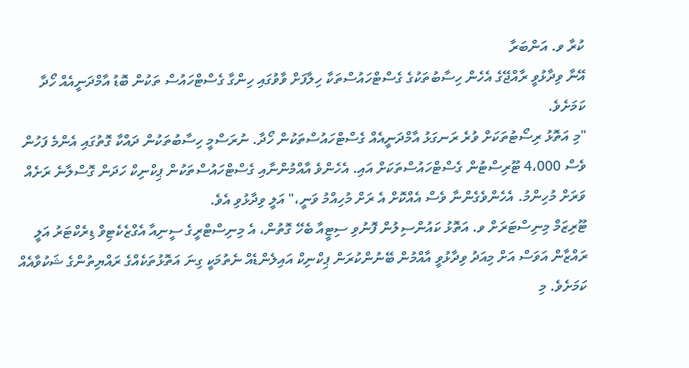ކުރާ ވ. އަންބަރާ
އޭނާ ވިދާޅުވީ ރާއްޖޭގެ އެހެން ހިސާބުތަކުގެ ގެސްޓްހައުސްތަކާ ހިލާފަށް ވާވުގައި ހިންގާ ގެސްޓްހައުސް ތަކުން ބޮޑު އާމްދަނީއެއް ހޯދާ ކަމަށެވެ.
"މި އަތޮޅު ރިސޯޓުތަކަށް ވުރެ ރަނގަޅު އާމްދަނީއެއް ގެސްޓްހައުސްތަކުން ހޯދާ. ނުރަސްމީ ހިސާބުތަކުން ދައްކާ ގޮތުގައި އެންމެ ފަހުން ވެސް 4،000 ޓޫރިސްޓުން ގެސްޓްހައުސްތަކަށް އައި. އެހެންވެ އާއްމުންނާއި ގެސްޓްހައުސްތަކުން ޕިކްނިކް ހަދަން ގޮސްލާނެ ރަށެއް ވަރަށް މުހިންމު. އެހެންވެގެންނާ ވެސް އެއްކޮށް އެ ރަށް މުހިއްމު ވަނީ،" އަލީ ވިދާޅުވި އެވެ.
ޓޫރިޒަމް މިނިސްޓަރަށް ވ. އަތޮޅު ކައުންސިލުން ފޮނުވި ސިޓީއާ ބެހޭ ގޮތުން، އެ މިނިސްޓްރީގެ ސީނިއާ އެގްޒެކެޓިވް ޑިރެކްޓަރު އަލީ ރައްޒާން އަވަސް އަށް މިއަދު ވިދާޅުވީ އާއްމުން ބޭނުންކުރަން ޕިކްނިކް އައިލެންޑެއް ނެތުމަކީ ގިނަ އަތޮޅުތަކެއްގެ ރައްޔިތުންގެ ޝަކުވާއެއް ކަމަށެވެ. މި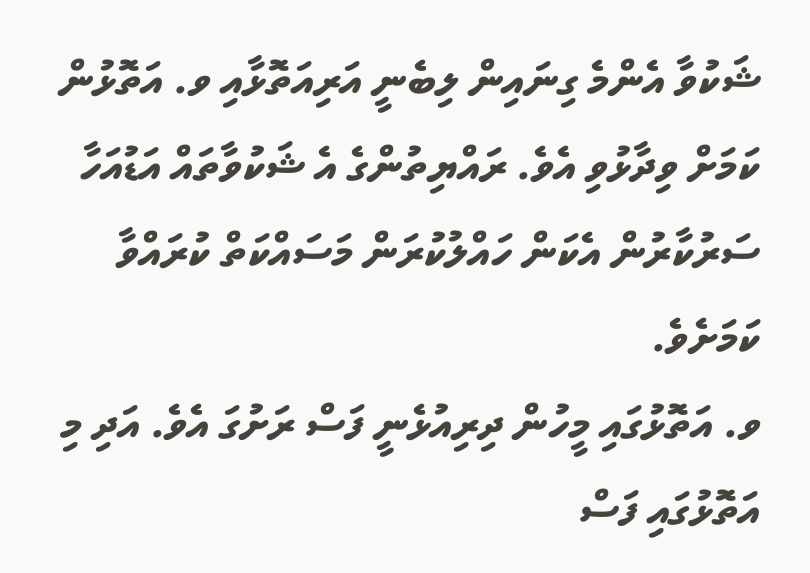ޝަކުވާ އެންމެ ގިނައިން ލިބެނީ އަރިއަތޮޅާއި ވ. އަތޮޅުން ކަމަށް ވިދާޅުވި އެވެ. ރައްޔިތުންގެ އެ ޝަކުވާތައް އަޑުއަހާ ސަރުކާރުން އެކަން ހައްލުކުރަން މަސައްކަތް ކުރައްވާ ކަމަށެވެ.
ވ. އަތޮޅުގައި މީހުން ދިރިއުޅެނީ ފަސް ރަށުގަ އެވެ. އަދި މި އަތޮޅުގައި ފަސް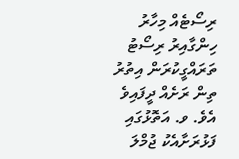ރިސޯޓެއް މިހާރު ހިންގާއިރު ރިސޯޓު ތަރައްގީކުރަން އިތުރު ތިން ރަށެއް ދީފައިވެ އެވެ. ވ. އަތޮޅުގައި ފަޅުރަށާއެކު ޖުމްލަ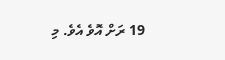19 ރަށް އޮވެ އެވެ. މި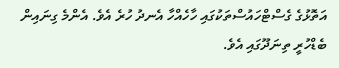އަތޮޅުގެ ގެސްޓްހައުސްތަކުގައި ހާހެއްހާ އެނދު ހުރެ އެވެ. އެންމެ ގިނައިން ބެޑްހުރީ ތިނަދޫގައި އެވެ.